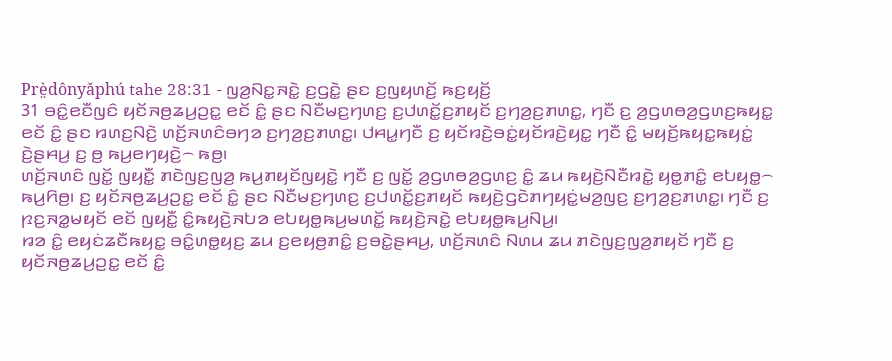Prè̤dônyǎphú tahe 28:31 - ꤜꤤ꤬ꤡꤢ꤭ꤏꤢꤧ꤭ ꤢ꤬ꤞꤢꤧ꤭ ꤔꤢ ꤢ꤬ꤜꤟꤛꤢꤩ꤬ ꤒꤢ꤬ꤟꤢꤩ꤬
31 ꤋꤢꤨ꤭ꤕꤢꤪꤜꤢꤨ ꤟꤢꤩꤏꤥ꤬ꤘꤣ꤬ꤑꤢ꤭ ꤕꤢꤩ ꤢꤨ꤭ ꤔꤢ ꤡꤢꤪꤗꤢ꤬ꤚꤛꤢ꤬ ꤢ꤬ꤓꤛꤢꤩ꤭ꤢ꤬ꤊꤟꤢꤩ ꤢ꤬ꤚꤤ꤬ꤢ꤬ꤊꤛꤢ꤭, ꤚꤢꤪ ꤢ꤬ ꤤ꤬ꤞꤛꤥꤤ꤬ꤞꤛꤢ꤬ꤒꤟꤢ꤭ ꤕꤢꤩ ꤢꤨ꤭ ꤔꤢ ꤙꤛꤢ꤬ꤡꤢꤧ꤬ ꤛꤢꤩ꤬ꤏꤛꤢꤨꤋꤚꤤ ꤢ꤬ꤚꤤ꤬ꤢ꤬ꤊꤛꤢ꤭꤯ ꤓꤌꤣ꤭ꤚꤢꤪ ꤢ꤬ ꤟꤢꤩꤙꤢꤧ꤬ꤋꤢꤦ꤭ꤟꤢꤩꤙꤢꤧ꤬ꤟꤢ꤭ ꤚꤢꤪ ꤢꤨ꤭ ꤗꤟꤢꤩ꤬ꤒꤟꤢ꤭ꤒꤟꤢꤦ꤭ ꤢꤧ꤬ꤔꤌꤣ꤬ ꤢ꤬ ꤥ꤬ ꤒꤣ꤬ꤕꤚꤟꤢꤧ꤬꤮ ꤒꤥ꤬꤯
ꤛꤢꤩ꤬ꤏꤛꤢꤨ ꤜꤢꤩ꤭ ꤜꤟꤢꤪ꤭ ꤊꤢꤧꤜꤢ꤬ꤜꤤ꤬ ꤒꤣ꤬ꤊꤟꤢꤩꤜꤟꤢꤧ꤭ ꤚꤢꤪ ꤢ꤬ ꤜꤢꤩ꤭ ꤤ꤬ꤞꤛꤥꤤ꤬ꤞꤛꤢ꤬ ꤢꤨ꤭ ꤘꤣ ꤒꤟꤢꤧ꤬ꤡꤢꤪꤙꤢꤧ꤭ ꤟꤥ꤭ꤊꤢꤨ꤭ ꤕꤝꤟꤥ꤭꤮ ꤒꤣ꤬ꤖꤥ꤬꤯ ꤢ꤬ ꤟꤢꤩꤏꤥ꤬ꤘꤣ꤬ꤑꤢ꤭ ꤕꤢꤩ ꤢꤨ꤭ ꤔꤢ ꤡꤢꤪꤗꤢ꤬ꤚꤛꤢ꤬ ꤢ꤬ꤓꤛꤢꤩ꤭ꤢ꤬ꤊꤟꤢꤩ ꤒꤟꤢꤧ꤬ꤞꤢꤧꤊꤚꤟꤢꤦ꤭ꤗꤤ꤬ꤜꤢ꤬ ꤢ꤬ꤚꤤ꤬ꤢ꤬ꤊꤛꤢ꤭꤯ ꤚꤢꤪ ꤢ꤬ ꤐꤢ꤬ꤏꤤ꤭ꤗꤟꤢꤩ ꤕꤢꤩ ꤜꤟꤢꤪ꤭ ꤢꤨ꤭ꤒꤟꤢꤧ꤬ꤏꤝꤤ ꤕꤝꤟꤥ꤭ꤒꤣ꤬ꤗꤛꤢꤩ꤭ ꤒꤟꤢꤧ꤬ꤏꤢꤧ꤭ ꤕꤝꤟꤥ꤭ꤒꤣ꤬ꤡꤣ꤬꤯
ꤙꤤ ꤢꤨ꤭ ꤕꤟꤢꤦꤘꤢꤪꤒꤟꤢ꤭ ꤋꤢꤨ꤭ꤛꤥ꤭ꤟꤢ꤬ ꤘꤣ ꤢ꤬ꤕꤟꤥ꤬ꤊꤢꤨ꤭ ꤢ꤬ꤋꤢꤧ꤭ꤔꤌꤣ꤬, ꤛꤢꤩ꤬ꤏꤛꤢꤨ ꤡꤛꤣ ꤘꤣ ꤊꤢꤧꤜꤢ꤬ꤜꤤ꤬ꤊꤟꤢꤩ ꤚꤢꤪ ꤢ꤬ ꤟꤢꤩꤏꤥ꤬ꤘꤣ꤬ꤑꤢ꤭ ꤕꤢꤩ ꤢꤨ꤭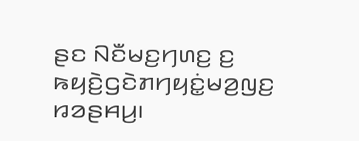ꤔꤢ ꤡꤢꤪꤗꤢ꤬ꤚꤛꤢ꤬ ꤢ꤬ ꤒꤟꤢꤧ꤬ꤞꤢꤧꤊꤚꤟꤢꤦ꤭ꤗꤤ꤬ꤜꤢ꤬ ꤙꤤꤔꤌꤣ꤬꤯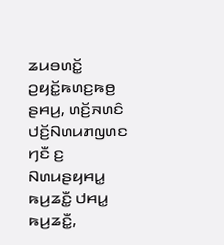ꤘꤣꤋꤛꤢꤩ꤭ ꤑꤟꤢꤩ꤭ꤒꤛꤢ꤬ꤒꤥ꤬ ꤔꤌꤣ꤬, ꤛꤢꤩ꤬ꤏꤛꤢꤨ ꤓꤢꤩ꤬ꤡꤛꤣꤊꤜꤛꤢ ꤚꤢꤪ ꤢ꤬ ꤡꤛꤣꤔꤟꤌꤣ꤭ ꤒꤣ꤬ꤘꤢꤪ꤭ ꤓꤌꤣ꤭ ꤒꤣ꤬ꤘꤢꤪ꤭,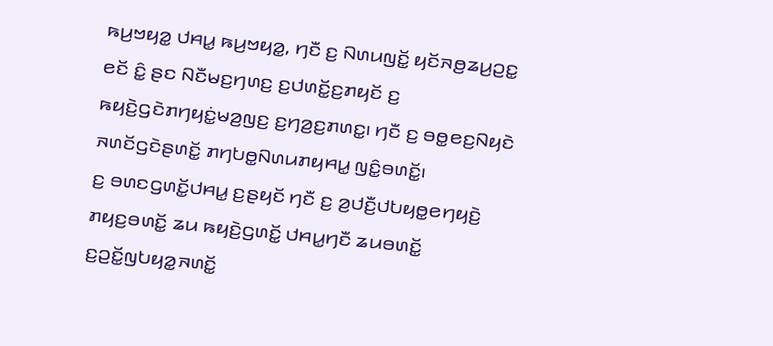ꤒꤣ꤬ꤠꤟꤤ꤭ ꤓꤌꤣ꤭ ꤒꤣ꤬ꤠꤟꤤ꤭, ꤚꤢꤪ ꤢ꤬ ꤡꤛꤣꤜꤢꤩ꤭ ꤟꤢꤩꤏꤥ꤬ꤘꤣ꤬ꤑꤢ꤭ ꤕꤢꤩ ꤢꤨ꤭ ꤔꤢ ꤡꤢꤪꤗꤢ꤬ꤚꤛꤢ꤬ ꤢ꤬ꤓꤛꤢꤩ꤭ꤢ꤬ꤊꤟꤢꤩ ꤢ꤬ ꤒꤟꤢꤧ꤬ꤞꤢꤧꤊꤚꤟꤢꤦ꤭ꤗꤤ꤬ꤜꤢ꤬ ꤢ꤬ꤚꤤ꤬ꤢ꤬ꤊꤛꤢ꤭꤯ ꤚꤢꤪ ꤢ꤬ ꤋꤥ꤭ꤕꤢ꤬ꤡꤟꤢꤧ ꤏꤛꤢꤩꤞꤢꤧꤔꤛꤢꤩ꤭ ꤊꤚꤝꤥ꤭ꤡꤛꤣꤊꤟꤌꤣ꤭ ꤜꤢꤨ꤭ꤋꤛꤢꤩ꤭꤯
ꤢ꤬ ꤋꤛꤢꤞꤛꤢꤩ꤭ꤓꤌꤣ꤭ ꤢ꤬ꤔꤟꤢꤩ ꤚꤢꤪ ꤢ꤬ ꤤ꤬ꤓꤢꤪ꤬ꤓꤝꤟꤥ꤭ꤕꤚꤟꤢꤧ꤬ ꤊꤟꤢ꤬ꤋꤛꤢꤩ꤭ ꤘꤣ ꤒꤟꤢꤧ꤬ꤞꤛꤢꤩ꤭ ꤓꤌꤣ꤭ꤚꤢꤪ ꤘꤣꤋꤛꤢꤩ꤭ ꤢ꤬ꤑꤢꤩ꤭ꤜꤝꤟꤤ꤭ꤏꤛꤢꤩ꤭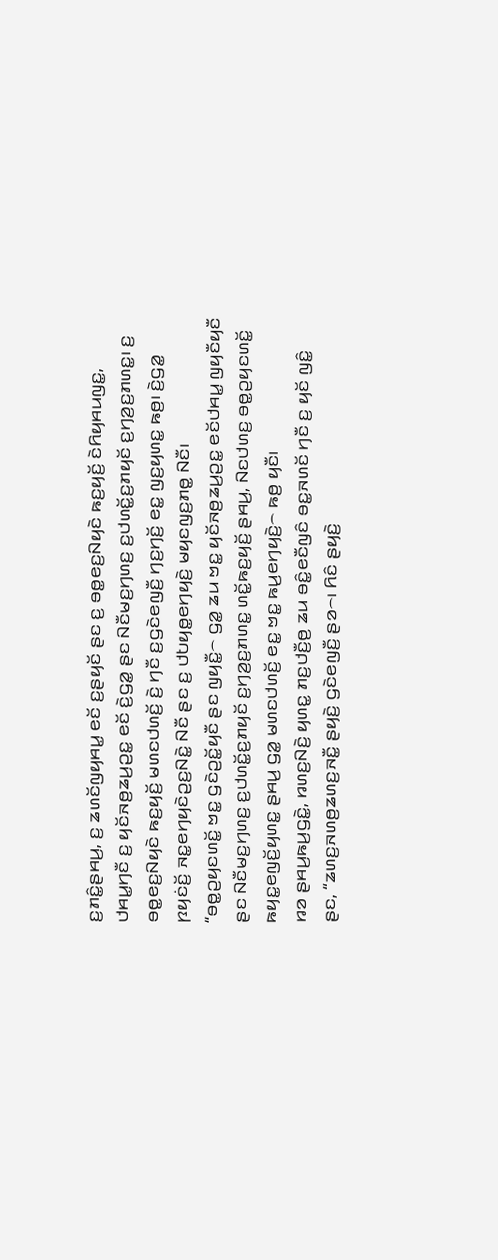ꤢ꤬ꤊꤢꤨ꤭ꤔꤌꤣ꤬, ꤢ꤬ ꤘꤛꤢꤩꤜꤟꤌꤣ꤭ ꤕꤢꤩ ꤢ꤬ꤔꤟꤢꤩ ꤔꤢ ꤢ꤬ ꤋꤥ꤭ꤕꤢ꤬ꤡꤟꤢꤧ ꤒꤢ꤬ꤟꤢꤩ꤬ ꤢꤧꤖꤟꤌꤣꤜꤢ꤭, ꤓꤌꤣ꤭ꤚꤢꤪ ꤢ꤬ ꤟꤢꤩꤏꤥ꤬ꤘꤣ꤬ꤑꤢ꤭ ꤕꤢꤩ ꤢꤧ꤬ꤞꤤ꤭ ꤔꤢ ꤡꤢꤪꤗꤢ꤬ꤚꤛꤢ꤬ ꤢ꤬ꤓꤛꤢꤩ꤭ꤢ꤬ꤊꤟꤢꤩ ꤢ꤬ꤚꤤ꤬ꤢ꤬ꤊꤛꤢ꤭꤯ ꤢ꤬ ꤋꤥ꤭ꤕꤢ꤬ꤡꤟꤢꤧ ꤒꤢ꤬ꤟꤢꤩ꤬ ꤗꤛꤢꤓꤛꤢꤩ꤬ ꤢꤧ꤬ ꤚꤢꤪ ꤢ꤬ꤞꤢꤧꤕꤜꤢꤪ꤬ ꤚꤢ꤬ꤚꤢꤩ꤬ ꤕꤢ꤭ ꤜꤢ꤬ꤟꤛꤢ꤭ ꤒꤥ꤬꤯ ꤢꤧ꤬ꤞꤤ꤭ ꤐꤟꤢꤦꤢꤩ꤬ ꤏꤢ꤭ꤕꤚꤟꤢꤧꤑꤢ꤬ꤡꤢꤧ꤭ ꤡꤢꤪ ꤔꤢ ꤢ꤬ ꤓꤝꤟꤥ꤭ꤕꤚꤟꤢꤧ꤬ ꤗꤟꤢꤜꤢ꤬ꤊꤥ꤭ ꤡꤢꤪ꤯
“ꤋꤥ꤭ꤑꤟꤢꤛꤢꤩ꤭ ꤠꤢ꤭ ꤞꤢꤧꤑꤢꤩ꤭ꤟꤢꤪ ꤔꤢ ꤜꤟꤢꤪ꤭꤮ ꤞꤤ꤭ ꤘꤣ ꤠꤢ꤭ ꤟꤢꤩꤏꤥ꤬ꤘꤣ꤬ꤑꤢ꤭ ꤕꤢꤩꤓꤌꤣ꤭ ꤜꤟꤢꤪꤟꤢꤪ ꤔꤢ ꤡꤢꤪꤗꤢ꤬ꤚꤛꤢ꤬ ꤢ꤬ꤓꤛꤢꤩ꤭ꤢ꤬ꤊꤟꤢꤩ ꤢ꤬ꤚꤤ꤬ꤢ꤬ꤊꤛꤢ꤭ ꤛꤢꤩ꤭ꤒꤢ꤬ꤟꤢꤩ꤬ ꤔꤌꤣ꤬, ꤡꤢꤓꤛꤢ꤬ ꤋꤥ꤭ꤑꤟꤢꤛꤢꤩ꤭ ꤒꤟꤢ꤭ꤕꤜꤢꤩ꤬ꤟꤛꤢ꤭ ꤔꤌꤣ꤬ ꤞꤤ꤭ ꤗꤛꤢꤓꤛꤢꤩ꤬ ꤕꤢ꤭ ꤠꤢ꤭ ꤒꤣ꤬ꤕꤚꤟꤢꤧ꤬꤮ ꤒꤥ꤬ ꤟꤢꤪ꤯
ꤙꤤ ꤔꤌꤣ꤬ꤒꤣ꤬ꤞꤢꤧ꤭, ꤙꤛꤢ꤬ꤡꤢꤧ꤬ ꤟꤛꤢ꤭ ꤊꤢ꤬ꤓꤢꤪ꤬ꤥ꤬ ꤘꤣ ꤋꤢꤨ꤭ꤕꤢꤪꤜꤢꤨ ꤋꤢ꤭ꤏꤛꤢꤩ ꤚꤢꤪ ꤢ꤬ ꤟꤢꤩ ꤜꤢꤨ꤭ ꤔꤢ, “ꤘꤛꤢ꤬ꤏꤛꤥ꤬ꤘꤛꤢ꤬ꤏꤢꤪ꤭ ꤔꤟꤢꤧ꤬ ꤞꤢꤧꤕꤜꤢꤪ꤬ ꤔꤤ꤮꤯ ꤖꤢꤨ ꤔꤟꤢꤧ꤬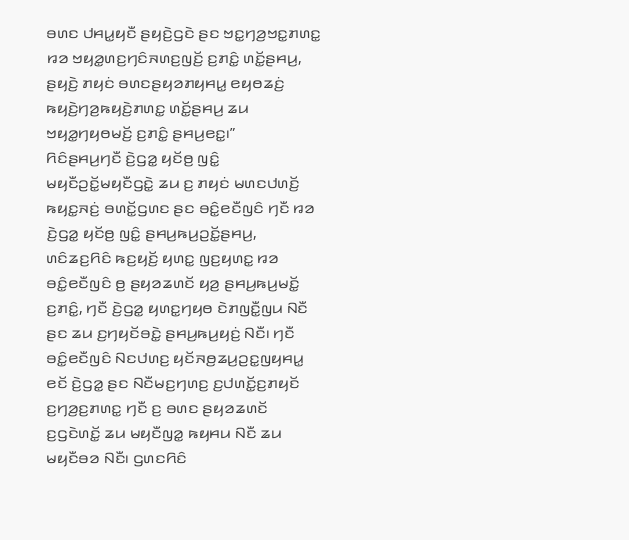ꤋꤛꤢ ꤓꤌꤣ꤭ꤟꤢꤪ ꤔꤟꤢꤧ꤬ꤞꤢꤧ ꤔꤢ ꤠꤢ꤭ꤚꤤ꤬ꤠꤢ꤭ꤊꤛꤢ꤭ ꤙꤤ ꤠꤟꤤ꤭ꤛꤢ꤬ꤚꤢꤨꤏꤛꤢ꤬ꤜꤢꤩ꤬ ꤢ꤬ꤊꤢꤨ꤭ ꤛꤢꤩ꤭ꤔꤌꤣ꤬, ꤔꤟꤢꤧ꤬ ꤊꤟꤢꤦ ꤋꤛꤢꤔꤟꤤꤊꤟꤌꤣ꤭ ꤕꤟꤥꤘꤢꤦ꤬ ꤒꤟꤢꤧ꤬ꤚꤤ꤬ꤒꤟꤢꤧ꤬ꤊꤛꤢ꤭ ꤛꤢꤩ꤭ꤔꤌꤣ꤬ ꤘꤣ ꤠꤟꤤ꤭ꤚꤟꤥꤗꤢꤩ꤬ ꤢ꤬ꤊꤢꤨ꤭ ꤔꤌꤣ꤬ꤕꤢ꤭꤯”
ꤖꤢꤨꤔꤌꤣ꤬ꤚꤢꤪ ꤢꤧ꤬ꤞꤤ꤭ ꤟꤢꤩꤥ꤬ ꤜꤢꤨ꤭ ꤗꤟꤢꤪꤑꤢꤩ꤭ꤗꤟꤢꤪꤞꤢꤧ꤭ ꤘꤣ ꤢ꤬ ꤊꤟꤢꤦ ꤗꤛꤢꤓꤛꤢꤩ꤬ ꤒꤟꤢ꤭ꤏꤢꤦ꤬ ꤋꤛꤢꤩ꤭ꤞꤛꤢ ꤔꤢ ꤋꤢꤨ꤭ꤕꤢꤪꤜꤢꤨ ꤚꤢꤪ ꤙꤤ ꤢꤧ꤬ꤞꤤ꤭ ꤟꤢꤩꤥ꤬ ꤜꤢꤨ꤭ ꤔꤌꤣ꤬ꤒꤣ꤬ꤑꤢꤩ꤭ꤔꤌꤣ꤬, ꤛꤢꤨꤘꤢ꤬ꤖꤢꤨ ꤒꤢ꤬ꤟꤢꤩ꤬ ꤟꤛꤢ꤭ ꤜꤢ꤬ꤟꤛꤢ꤭ ꤙꤤ ꤋꤢꤨ꤭ꤕꤢꤪꤜꤢꤨ ꤥ꤬ ꤔꤟꤤꤘꤛꤢꤩ ꤟꤤ꤬ ꤔꤌꤣ꤬ꤒꤣ꤬ꤗꤢꤩ꤭ ꤢ꤬ꤊꤢꤨ꤭, ꤚꤢꤪ ꤢꤧ꤬ꤞꤤ꤭ ꤟꤛꤢ꤭ꤚꤟꤥ ꤢꤧꤊꤜꤢꤪ꤭ꤜꤣ ꤡꤢꤪ ꤔꤢ ꤘꤣ ꤢ꤬ꤚꤟꤢꤩꤋꤢꤧ꤭ ꤔꤌꤣ꤬ꤒꤣ꤬ꤟꤢꤦ꤬ ꤡꤢꤪ꤯ ꤚꤢꤪ ꤋꤢꤨ꤭ꤕꤢꤪꤜꤢꤨ ꤡꤢꤓꤛꤢ꤬ ꤟꤢꤩꤏꤥ꤬ꤘꤣ꤬ꤑꤢ꤭ꤜꤟꤌꤣ꤭ ꤕꤢꤩ ꤢꤧ꤬ꤞꤤ꤭ ꤔꤢ ꤡꤢꤪꤗꤢ꤬ꤚꤛꤢ꤬ ꤢ꤬ꤓꤛꤢꤩ꤭ꤢ꤬ꤊꤟꤢꤩ ꤢ꤬ꤚꤤ꤬ꤢ꤬ꤊꤛꤢ꤭ ꤚꤢꤪ ꤢ꤬ ꤋꤛꤢ ꤔꤟꤤꤘꤛꤢꤩ ꤢ꤬ꤞꤢꤧꤛꤢꤩ꤭ ꤘꤣ ꤗꤟꤢꤪꤜꤤ꤭ ꤒꤟꤌꤣ ꤡꤢꤪ ꤘꤣ ꤗꤟꤢꤪꤋꤤ ꤡꤢꤪ꤯ ꤞꤛꤢꤖꤢꤨ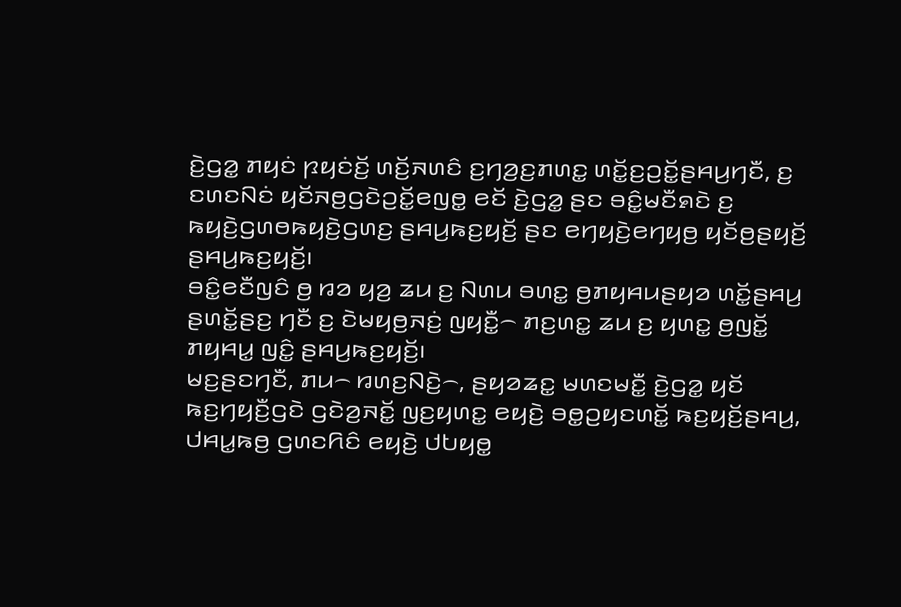ꤢꤧ꤬ꤞꤤ꤭ ꤊꤟꤢꤦ ꤐꤟꤢꤦꤢꤩ꤬ ꤛꤢꤩ꤬ꤏꤛꤢꤨ ꤢ꤬ꤚꤤ꤬ꤢ꤬ꤊꤛꤢ꤭ ꤛꤢꤩ꤭ꤢ꤬ꤑꤢꤩ꤭ꤔꤌꤣ꤬ꤚꤢꤪ, ꤢ꤬ ꤢꤛꤢꤡꤢꤦ ꤟꤢꤩꤏꤥ꤬ꤞꤢꤧꤑꤢꤩ꤭ꤕꤜꤥ꤭ ꤕꤢꤩ ꤢꤧ꤬ꤞꤤ꤭ ꤔꤢ ꤋꤢꤨ꤭ꤗꤢꤪꤎꤢꤧ ꤢ꤬ ꤒꤟꤢꤧ꤬ꤞꤛꤥꤒꤟꤢꤧ꤬ꤞꤛꤢ꤬ ꤔꤌꤣ꤬ꤒꤢ꤬ꤟꤢꤩ꤬ ꤔꤢ ꤕꤚꤟꤢꤧ꤬ꤕꤚꤟꤥ꤬ ꤟꤢꤩꤥ꤬ꤔꤟꤢꤩ꤬ ꤔꤌꤣ꤬ꤒꤢ꤬ꤟꤢꤩ꤬꤯
ꤋꤢꤨ꤭ꤕꤢꤪꤜꤢꤨ ꤥ꤬ ꤙꤤ ꤟꤤ꤬ ꤘꤣ ꤢ꤬ ꤡꤛꤣ ꤋꤛꤢ꤭ ꤥ꤬ꤊꤟꤌꤣꤔꤟꤤ ꤛꤢꤩ꤭ꤔꤌꤣ꤬ ꤔꤛꤢꤩ꤭ꤔꤢ꤬ ꤚꤢꤪ ꤢ꤬ ꤢꤧꤗꤟꤥ꤬ꤏꤢꤦ꤬ ꤜꤟꤢꤪ꤭꤮ ꤊꤢ꤬ꤛꤢ꤭ ꤘꤣ ꤢ꤬ ꤟꤛꤢ꤭ ꤥ꤬ꤜꤢꤩ꤭ ꤊꤟꤌꤣ꤭ ꤜꤢꤨ꤭ ꤔꤌꤣ꤬ꤒꤢ꤬ꤟꤢꤩ꤬꤯
ꤗꤢ꤬ꤔꤢꤚꤢꤪ, ꤊꤣ꤮ ꤙꤛꤢ꤬ꤡꤢꤧ꤬꤮, ꤔꤟꤤꤘꤢ꤭ ꤗꤛꤢꤗꤢꤪ꤭ ꤢꤧ꤬ꤞꤤ꤭ ꤟꤢꤩ ꤒꤢ꤬ꤚꤟꤢꤪ꤬ꤞꤢꤧ ꤞꤢꤧꤤ꤬ꤏꤢꤩ꤭ ꤜꤢ꤬ꤟꤛꤢ꤭ ꤕꤟꤢꤧ꤬ ꤋꤥ꤭ꤑꤟꤢꤛꤢꤩ꤭ ꤒꤢ꤬ꤟꤢꤩ꤬ꤔꤌꤣ꤬, ꤓꤌꤣ꤭ꤒꤥ꤬ ꤞꤛꤢꤖꤢꤨ ꤕꤟꤢꤧ꤬ ꤓꤝꤟꤥ꤭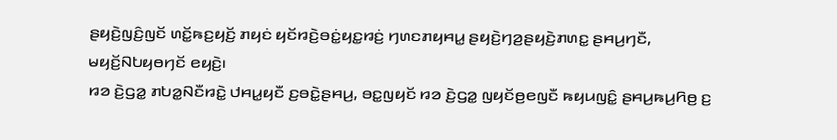ꤔꤟꤢꤧ꤬ꤜꤢꤨ꤬ꤜꤢꤩ ꤛꤢꤩ꤭ꤒꤢ꤬ꤟꤢꤩ꤬ ꤊꤟꤢꤦ ꤟꤢꤩꤙꤢꤧ꤬ꤋꤢꤦ꤭ꤟꤢ꤭ꤙꤢꤦ꤬ ꤚꤛꤢꤊꤟꤌꤣ꤭ ꤔꤟꤢꤧ꤬ꤚꤤ꤬ꤔꤟꤢꤧ꤬ꤊꤛꤢ꤭ ꤔꤌꤣ꤬ꤚꤢꤪ, ꤗꤟꤢꤩ꤬ꤡꤝꤟꤥꤚꤢꤩ ꤕꤟꤢꤧ꤬꤯
ꤙꤤ ꤢꤧ꤬ꤞꤤ꤭ ꤊꤝꤤ꤭ꤡꤢꤪꤙꤢꤧ꤭ ꤓꤌꤣ꤭ꤟꤢꤪ ꤢ꤬ꤋꤢꤧ꤭ꤔꤌꤣ꤬, ꤋꤢ꤭ꤜꤟꤢꤩ ꤙꤤ ꤢꤧ꤬ꤞꤤ꤭ ꤜꤟꤢꤩꤥ꤬ꤕꤜꤢꤪ ꤒꤟꤣꤜꤢꤨ꤭ ꤔꤌꤣ꤬ꤒꤣ꤬ꤖꤥ꤬ ꤢ꤬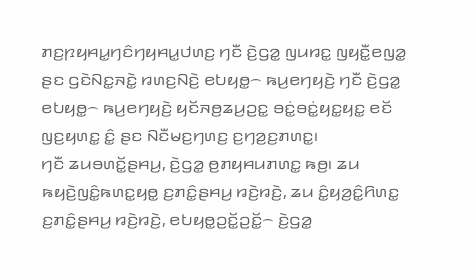ꤊꤢ꤬ꤐꤟꤌꤣ꤭ꤚꤢꤨꤚꤟꤌꤣ꤭ꤓꤛꤢ꤬ ꤚꤢꤪ ꤢꤧ꤬ꤞꤤ꤭ ꤜꤣꤙꤢ꤭ ꤜꤟꤢꤪ꤭ꤕꤜꤤ꤭ ꤔꤢ ꤞꤢꤧꤡꤢ꤭ꤏꤢꤧ꤭ ꤙꤛꤢ꤬ꤡꤢꤧ꤬ ꤕꤝꤟꤥ꤭꤮ ꤒꤣ꤬ꤕꤚꤟꤢꤧ꤬ ꤚꤢꤪ ꤢꤧ꤬ꤞꤤ꤭ ꤕꤝꤟꤥ꤭꤮ ꤒꤣ꤬ꤕꤚꤟꤢꤧ꤬ ꤟꤢꤩꤏꤥ꤬ꤘꤣ꤬ꤑꤢ꤭ ꤋꤢꤦ꤭ꤋꤢꤦ꤭ꤟꤢ꤭ꤟꤢ꤭ ꤕꤢꤩ ꤜꤢ꤬ꤟꤛꤢ꤭ ꤢꤨ꤭ ꤔꤢ ꤡꤢꤪꤗꤢ꤬ꤚꤛꤢ꤬ ꤢ꤬ꤚꤤ꤬ꤢ꤬ꤊꤛꤢ꤭꤯
ꤚꤢꤪ ꤘꤣꤋꤛꤢꤩ꤭ꤔꤌꤣ꤬, ꤢꤧ꤬ꤞꤤ꤭ ꤥ꤬ꤊꤟꤌꤣꤊꤛꤢ꤭ ꤒꤥ꤬꤯ ꤘꤣ ꤒꤟꤢꤧ꤬ꤜꤢꤨ꤭ꤒꤛꤢ꤭ꤟꤥ꤭ ꤢ꤬ꤊꤢꤨ꤭ꤔꤌꤣ꤬ ꤙꤢꤧ꤬ꤙꤢꤧ꤬, ꤘꤣ ꤢꤨ꤭ꤟꤤ꤬ꤢꤨ꤭ꤖꤛꤢ꤭ ꤢ꤬ꤊꤢꤨ꤭ꤔꤌꤣ꤬ ꤙꤢꤧ꤬ꤙꤢꤧ꤬, ꤕꤝꤟꤥ꤭ꤑꤢꤩ꤭ꤑꤢꤩ꤭꤮ ꤢꤧ꤬ꤞꤤ꤭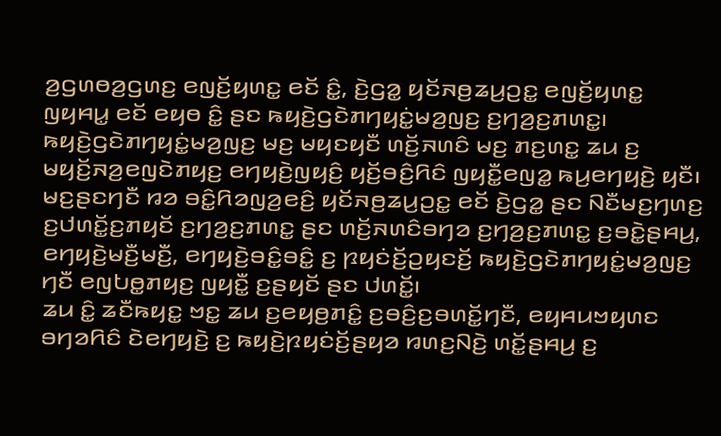ꤤ꤬ꤞꤛꤥꤤ꤬ꤞꤛꤢ꤬ ꤕꤜꤢꤩ꤬ꤟꤛꤢ꤭ ꤕꤢꤩ ꤢꤨ꤭, ꤢꤧ꤬ꤞꤤ꤭ ꤟꤢꤩꤏꤥ꤬ꤘꤣ꤬ꤑꤢ꤭ ꤕꤜꤢꤩ꤬ꤟꤛꤢ꤭ ꤜꤟꤌꤣ꤭ ꤕꤢꤩ ꤕꤟꤥ ꤢꤨ꤭ ꤔꤢ ꤒꤟꤢꤧ꤬ꤞꤢꤧꤊꤚꤟꤢꤦ꤭ꤗꤤ꤬ꤜꤢ꤬ ꤢ꤬ꤚꤤ꤬ꤢ꤬ꤊꤛꤢ꤭꤯ ꤒꤟꤢꤧ꤬ꤞꤢꤧꤊꤚꤟꤢꤦ꤭ꤗꤤ꤬ꤜꤢ꤬ ꤗꤢ꤬ ꤗꤟꤢꤟꤢꤪ ꤛꤢꤩ꤬ꤏꤛꤢꤨ ꤗꤢ꤬ ꤊꤢ꤬ꤛꤢ꤭ ꤘꤣ ꤢ꤬ ꤗꤟꤢꤩ꤬ꤏꤤ꤬ꤕꤜꤢꤧꤊꤟꤢ꤬ ꤕꤚꤟꤢꤧ꤬ꤜꤟꤢꤨ꤬ ꤟꤢꤩ꤬ꤋꤢꤨ꤬ꤖꤢꤨ ꤜꤟꤢꤪ꤭ꤕꤜꤤ꤭ ꤒꤣ꤬ꤕꤚꤟꤢꤧ꤬ ꤟꤢꤪ꤯
ꤗꤢ꤬ꤔꤢꤚꤢꤪ ꤙꤤ ꤋꤢꤨ꤭ꤖꤤꤜꤤ꤬ꤕꤢꤨ꤬ ꤟꤢꤩꤏꤥ꤬ꤘꤣ꤬ꤑꤢ꤭ ꤕꤢꤩ ꤢꤧ꤬ꤞꤤ꤭ ꤔꤢ ꤡꤢꤪꤗꤢ꤬ꤚꤛꤢ꤬ ꤢ꤬ꤓꤛꤢꤩ꤭ꤢ꤬ꤊꤟꤢꤩ ꤢ꤬ꤚꤤ꤬ꤢ꤬ꤊꤛꤢ꤭ ꤔꤢ ꤛꤢꤩ꤬ꤏꤛꤢꤨꤋꤚꤤ ꤢ꤬ꤚꤤ꤬ꤢ꤬ꤊꤛꤢ꤭ ꤢ꤬ꤋꤢꤧ꤭ꤔꤌꤣ꤬, ꤕꤚꤟꤢꤧ꤬ꤗꤢꤪ꤬ꤗꤢꤪ꤬, ꤕꤚꤟꤢꤧ꤬ꤋꤢꤨ꤭ꤋꤢꤨ꤭ ꤢ꤬ ꤐꤟꤢꤦꤢꤩ꤬ꤑꤟꤢꤢꤩ꤬ ꤒꤟꤢꤧ꤬ꤞꤢꤧꤊꤚꤟꤢꤦ꤭ꤗꤤ꤬ꤜꤢ꤬ ꤚꤢꤪ ꤕꤜꤝꤥ꤭ꤊꤟꤢ꤬ ꤜꤟꤢꤪ꤭ ꤢ꤬ꤔꤟꤢꤩ ꤔꤢ ꤓꤛꤢꤩ꤭꤯
ꤘꤣ ꤢꤨ꤭ ꤘꤢꤪꤒꤟꤢ꤭ ꤠꤢ꤭ ꤘꤣ ꤢ꤬ꤕꤟꤥ꤬ꤊꤢꤨ꤭ ꤢ꤬ꤋꤢꤨ꤬ꤢ꤬ꤋꤛꤢꤩ꤭ꤚꤢꤪ, ꤕꤟꤌꤣꤠꤟꤛꤢ ꤋꤚꤤꤖꤢꤨ ꤢꤧꤕꤚꤟꤢꤧ꤬ ꤢ꤬ ꤒꤟꤢꤧ꤬ꤐꤟꤢꤦꤢꤩ꤬ꤔꤟꤤ ꤙꤛꤢ꤬ꤡꤢꤧ꤬ ꤛꤢꤩ꤭ꤔꤌꤣ꤬ ꤢ꤬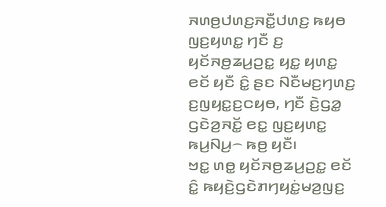ꤏꤛꤥ꤬ꤓꤛꤢ꤬ꤏꤢꤪ꤭ꤓꤛꤢ꤬ ꤒꤟꤥ ꤜꤢ꤬ꤟꤛꤢ꤭ ꤚꤢꤪ ꤢ꤬ ꤟꤢꤩꤏꤥ꤬ꤘꤣ꤬ꤑꤢ꤭ ꤟꤢ꤭ ꤟꤛꤢ꤭ ꤕꤢꤩ ꤟꤢꤪ ꤢꤨ꤭ ꤔꤢ ꤡꤢꤪꤗꤢ꤬ꤚꤛꤢ꤬ ꤢ꤬ꤜꤟꤢ꤭ꤢ꤬ꤍꤟꤥ, ꤚꤢꤪ ꤢꤧ꤬ꤞꤤ꤭ ꤞꤢꤧꤤ꤬ꤏꤢꤩ꤭ ꤕꤢ꤭ ꤜꤢ꤬ꤟꤛꤢ꤭ ꤒꤣ꤬ꤡꤣ꤬꤮ ꤒꤥ꤬ ꤟꤢꤪ꤯
ꤠꤢ꤭ ꤛꤥ꤭ ꤟꤢꤩꤏꤥ꤬ꤘꤣ꤬ꤑꤢ꤭ ꤕꤢꤩ ꤢꤨ꤭ ꤒꤟꤢꤧ꤬ꤞꤢꤧꤊꤚꤟꤢꤦ꤭ꤗꤤ꤬ꤜꤢ꤬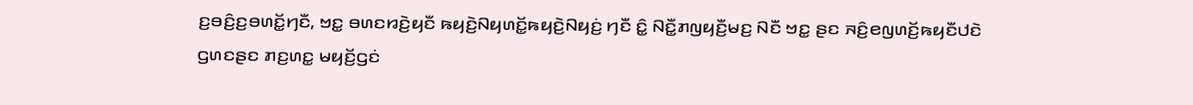ꤢ꤬ꤋꤢꤨ꤬ꤢ꤬ꤋꤛꤢꤩ꤭ꤚꤢꤪ, ꤠꤢ꤭ ꤋꤛꤢꤙꤢꤧ꤬ꤟꤢꤪ ꤒꤟꤢꤧ꤬ꤡꤟꤛꤢꤩ꤭ꤒꤟꤢꤧ꤬ꤡꤟꤢꤦ꤬ ꤚꤢꤪ ꤢꤨ꤭ ꤡꤢꤪ꤭ꤊꤜꤟꤢꤪ꤬ꤗꤢ꤬ ꤡꤢꤪ ꤠꤢ꤭ ꤔꤢ ꤏꤢꤨ꤬ꤕꤜꤛꤢꤩ꤬ꤒꤟꤢꤪꤓꤢꤧ ꤞꤛꤢꤔꤢ ꤊꤢ꤬ꤛꤢ꤭ ꤗꤟꤢꤩ꤬ꤞꤢꤦ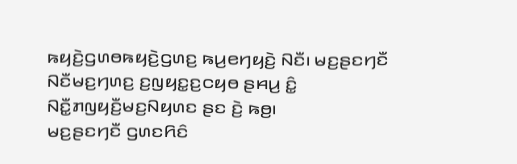ꤒꤟꤢꤧ꤬ꤞꤛꤥꤒꤟꤢꤧ꤬ꤞꤛꤢ꤬ ꤒꤣ꤬ꤕꤚꤟꤢꤧ꤬ ꤡꤢꤪ꤯ ꤗꤢ꤬ꤔꤢꤚꤢꤪ ꤡꤢꤪꤗꤢ꤬ꤚꤛꤢ꤬ ꤢ꤬ꤜꤟꤢ꤭ꤢ꤬ꤍꤟꤥ ꤔꤌꤣ꤬ ꤢꤨ꤭ ꤡꤢꤪ꤭ꤊꤜꤟꤢꤪ꤬ꤗꤢ꤬ꤡꤟꤛꤢ ꤔꤢ ꤢꤧ꤬ ꤒꤥ꤬꤯
ꤗꤢ꤬ꤔꤢꤚꤢꤪ ꤞꤛꤢꤖꤢꤨ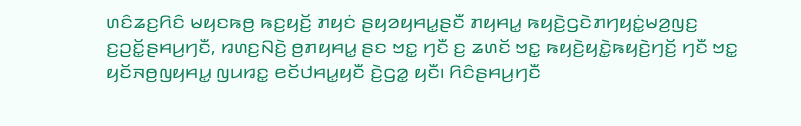ꤛꤢꤨꤘꤢ꤬ꤖꤢꤨ ꤗꤟꤢꤒꤥ꤬ ꤒꤢ꤬ꤟꤢꤩ꤬ ꤊꤟꤢꤦ ꤔꤟꤤꤟꤌꤣ꤭ꤔꤢꤪ ꤊꤟꤌꤣ꤭ ꤒꤟꤢꤧ꤬ꤞꤢꤧꤊꤚꤟꤢꤦ꤭ꤗꤤ꤬ꤜꤢ꤬ ꤢ꤬ꤑꤢꤩ꤭ꤔꤌꤣ꤬ꤚꤢꤪ, ꤙꤛꤢ꤬ꤡꤢꤧ꤬ ꤥ꤬ꤊꤟꤌꤣ꤭ ꤔꤢ ꤠꤢ꤭ ꤚꤢꤪ ꤢ꤬ ꤘꤛꤢꤩ ꤠꤢ꤭ ꤒꤟꤢꤧ꤬ꤟꤢꤧ꤭ꤒꤟꤢꤧ꤬ꤚꤢꤩ꤬ ꤚꤢꤪ ꤠꤢ꤭ ꤟꤢꤩꤏꤥ꤬ꤜꤟꤌꤣ꤭ ꤜꤣꤙꤢ꤭ ꤕꤢꤩꤓꤌꤣ꤭ꤟꤢꤪ ꤢꤧ꤬ꤞꤤ꤭ ꤟꤢꤪ꤯ ꤖꤢꤨꤔꤌꤣ꤬ꤚꤢꤪ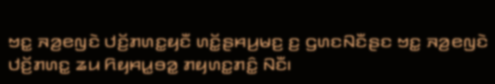ꤠꤢ꤭ ꤏꤤ꤬ꤕꤜꤢꤧ ꤓꤢꤩ꤬ꤊꤛꤢ꤭ꤟꤢꤪ ꤛꤢꤩ꤭ꤔꤌꤣ꤬ꤗꤢ꤬ ꤢ꤬ ꤞꤛꤢꤡꤢꤪꤔꤢ ꤠꤢ꤭ ꤏꤤ꤬ꤕꤜꤢꤧ ꤓꤢꤩ꤬ꤊꤛꤢ꤭ ꤘꤣ ꤖꤟꤌꤣ꤭ꤋꤤ꤭ ꤊꤟꤛꤢ꤭ꤊꤢꤨ꤭ ꤡꤢꤪ꤯